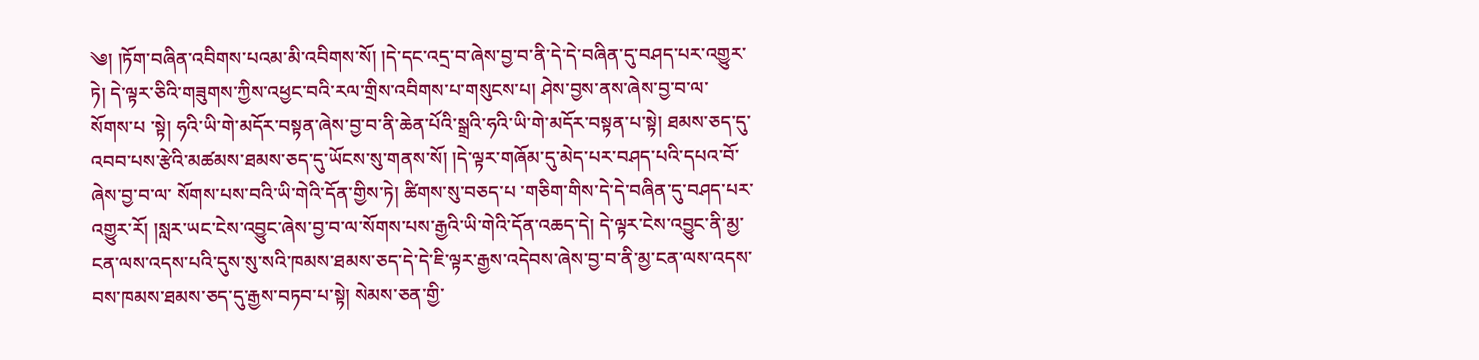༄། །ཏོག་བཞིན་འབིགས་པའམ་མི་འབིགས་སོ། །དེ་དང་འདྲ་བ་ཞེས་བྱ་བ་ནི་དེ་དེ་བཞིན་དུ་བཤད་པར་འགྱུར་ཏེ། དེ་ལྟར་ཅིའི་གཟུགས་ཀྱིས་འཕྱང་བའི་རལ་གྲིས་འབིགས་པ་གསུངས་པ། ཤེས་བྱས་ནས་ཞེས་བྱ་བ་ལ་ སོགས་པ ་སྟེ། ཧའི་ཡི་གེ་མདོར་བསྟན་ཞེས་བྱ་བ་ནི་ཆེན་པོའི་སྒྲའི་ཧའི་ཡི་གེ་མདོར་བསྟན་པ་སྟེ། ཐམས་ཅད་དུ་འབབ་པས་རྩེའི་མཚམས་ཐམས་ཅད་དུ་ཡོངས་སུ་གནས་སོ། །དེ་ལྟར་གཞོམ་དུ་མེད་པར་བཤད་པའི་དཔའ་བོ་ཞེས་བྱ་བ་ལ་ སོགས་པས་བའི་ཡི་གེའི་དོན་གྱིས་ཏེ། ཚིགས་སུ་བཅད་པ ་གཅིག་གིས་དེ་དེ་བཞིན་དུ་བཤད་པར་འགྱུར་རོ། །སླར་ཡང་ངེས་འབྱུང་ཞེས་བྱ་བ་ལ་སོགས་པས་རྒྱའི་ཡི་གེའི་དོན་འཆད་དེ། དེ་ལྟར་ངེས་འབྱུང་ནི་མྱ་ངན་ལས་འདས་པའི་དུས་སུ་སའི་ཁམས་ཐམས་ཅད་དེ་དེ་ཇི་ལྟར་རྒྱས་འདེབས་ཞེས་བྱ་བ་ནི་མྱ་ངན་ལས་འདས་བས་ཁམས་ཐམས་ཅད་དུ་རྒྱས་བཏབ་པ་སྟེ། སེམས་ཅན་གྱི་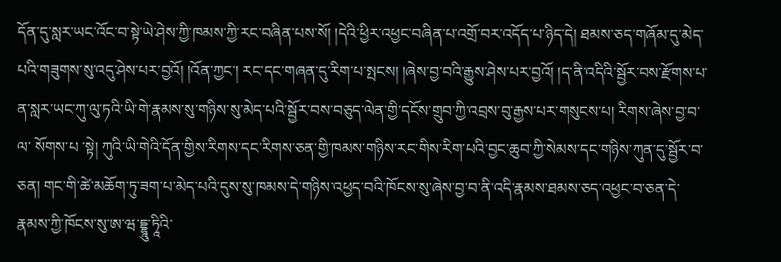དོན་དུ་སླར་ཡང་འོང་བ་སྟེ་ཡེ་ཤེས་ཀྱི་ཁམས་ཀྱི་རང་བཞིན་པས་སོ། །དེའི་ཕྱིར་འཕྱང་བཞིན་པ་འགྲོ་བར་འདོད་པ་ཉིད་དེ། ཐམས་ཅད་གཞོམ་དུ་མེད་པའི་གཟུགས་སུ་འདུ་ཤེས་པར་བྱའོ། །འོན་ཀྱང་། རང་དང་གཞན་དུ་རིག་པ་སྤངས། །ཞེས་བྱ་བའི་རྒྱུས་ཤེས་པར་བྱའོ། །ད་ནི་འདིའི་སྦྱོར་བས་རྫོགས་པ་ན་སླར་ཡང་ཀུ་ལུ་ཏའི་ཡི་གེ་རྣམས་སུ་གཉིས་སུ་མེད་པའི་སྦྱོར་བས་བཅུད་ལེན་གྱི་དངོས་གྲུབ་ཀྱི་འབྲས་བུ་རྒྱས་པར་གསུངས་པ། རིགས་ཞེས་བྱ་བ་ལ་ སོགས་པ ་སྟེ། ཀུའི་ཡི་གེའི་དོན་གྱིས་རིགས་དང་རིགས་ཅན་གྱི་ཁམས་གཉིས་རང་གིས་རིག་པའི་བྱང་ཆུབ་ཀྱི་སེམས་དང་གཉིས་ཀུན་དུ་སྦྱོར་བ་ཅན། གང་གི་ཚེ་མཆོག་ཏུ་ཟག་པ་མེད་པའི་དུས་སུ་ཁམས་དེ་གཉིས་འཕྱད་བའི་ཁོངས་སུ་ཞེས་བྱ་བ་ནི་འདི་རྣམས་ཐམས་ཅད་འཕྱང་བ་ཅན་དེ་རྣམས་ཀྱི་ཁོངས་སུ་ཨ་ཝ་དྡྷཱུ་ཏཱིའི་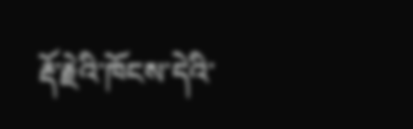རྡོ་རྗེའི་ཁོངས་དེའི་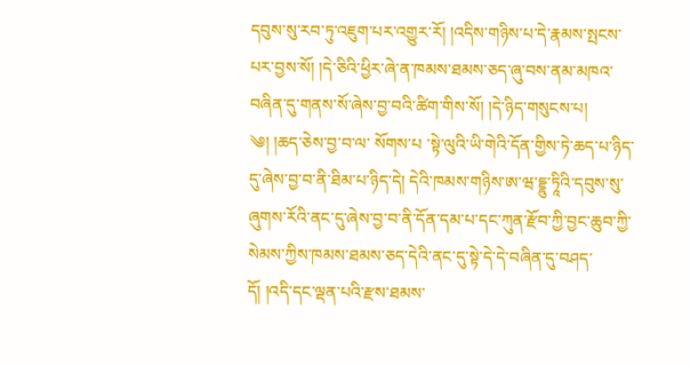དབུས་སུ་རབ་ཏུ་འཇུག་པར་འགྱུར་རོ། །འདིས་གཉིས་པ་དེ་རྣམས་སྤངས་པར་བྱས་སོ། །དེ་ཅིའི་ཕྱིར་ཞེ་ན་ཁམས་ཐམས་ཅད་ཞུ་བས་ནམ་མཁའ་བཞིན་དུ་གནས་སོ་ཞེས་བྱ་བའི་ཚིག་གིས་སོ། །དེ་ཉིད་གསུངས་པ།
༄། །ཆད་ཅེས་བྱ་བ་ལ་ སོགས་པ ་སྟེ་ལུའི་ཡི་གེའི་དོན་གྱིས་ཏེ་ཆད་པ་ཉིད་དུ་ཞེས་བྱ་བ་ནི་ཐིམ་པ་ཉིད་དེ། དེའི་ཁམས་གཉིས་ཨ་ཝ་དྡྷུ་ཏཱིའི་དབུས་སུ་ཞུགས་རོའི་ནང་དུ་ཞེས་བྱ་བ་ནི་དོན་དམ་པ་དང་ཀུན་རྫོབ་ཀྱི་བྱང་ཆུབ་ཀྱི་སེམས་ཀྱིས་ཁམས་ཐམས་ཅད་དེའི་ནང་དུ་སྟེ་དེ་དེ་བཞིན་དུ་བཤད་དོ། །འདི་དང་ལྡན་པའི་རྫས་ཐམས་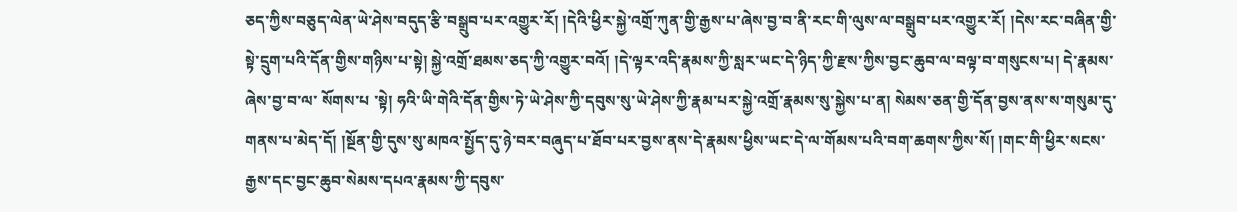ཅད་ཀྱིས་བཅུད་ལེན་ཡེ་ཤེས་བདུད་རྩི་བསྒྲུབ་པར་འགྱུར་རོ། །དེའི་ཕྱིར་སྐྱེ་འགྲོ་ཀུན་གྱི་རྒྱས་པ་ཞེས་བྱ་བ་ནི་རང་གི་ལུས་ལ་བསྒྲུབ་པར་འགྱུར་རོ། །དེས་རང་བཞིན་གྱི་སྟེ་དྲུག་པའི་དོན་གྱིས་གཉིས་པ་སྟེ། སྐྱེ་འགྲོ་ཐམས་ཅད་ཀྱི་འགྱུར་བའོ། །དེ་ལྟར་འདི་རྣམས་ཀྱི་སླར་ཡང་དེ་ཉིད་ཀྱི་རྫས་ཀྱིས་བྱང་ཆུབ་ལ་བལྟ་བ་གསུངས་པ། དེ་རྣམས་ཞེས་བྱ་བ་ལ་ སོགས་པ ་སྟེ། ཧའི་ཡི་གེའི་དོན་གྱིས་ཏེ་ཡེ་ཤེས་ཀྱི་དབུས་སུ་ཡེ་ཤེས་ཀྱི་རྣམ་པར་སྐྱེ་འགྲོ་རྣམས་སུ་སྐྱེས་པ་ན། སེམས་ཅན་གྱི་དོན་བྱས་ནས་ས་གསུམ་དུ་གནས་པ་མེད་དོ། །སྔོན་གྱི་དུས་སུ་མཁའ་སྤྱོད་དུ་ཉེ་བར་བཞུད་པ་ཐོབ་པར་བྱས་ནས་དེ་རྣམས་ཕྱིས་ཡང་དེ་ལ་གོམས་པའི་བག་ཆགས་ཀྱིས་སོ། །གང་གི་ཕྱིར་སངས་རྒྱས་དང་བྱང་ཆུབ་སེམས་དཔའ་རྣམས་ཀྱི་དབུས་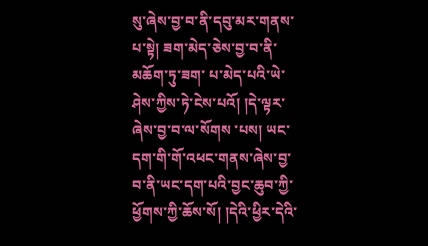སུ་ཞེས་བྱ་བ་ནི་དབུ་མར་གནས་པ་སྟེ། ཟག་མེད་ཅེས་བྱ་བ་ནི་མཆོག་ཏུ་ཟག་ པ་མེད་པའི་ཡེ་ཤེས་ཀྱིས་ཏེ་ངེས་པའོ། །དེ་ལྟར་ཞེས་བྱ་བ་ལ་སོགས ་པས། ཡང་དག་གི་གོ་འཕང་གནས་ཞེས་བྱ་བ་ནི་ཡང་དག་པའི་བྱང་ཆུབ་ཀྱི་ཕྱོགས་ཀྱི་ཆོས་སོ། །དེའི་ཕྱིར་དེའི་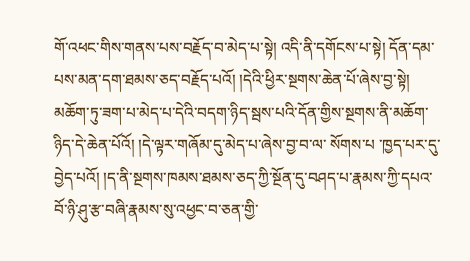གོ་འཕང་གིས་གནས་པས་བརྗོད་བ་མེད་པ་སྟེ། འདི་ནི་དགོངས་པ་སྟེ། དོན་དམ་པས་མན་དག་ཐམས་ཅད་བརྗོད་པའོ། །དེའི་ཕྱིར་སྔགས་ཆེན་པོ་ཞེས་བྱ་སྟེ། མཆོག་ཏུ་ཟག་པ་མེད་པ་དེའི་བདག་ཉིད་སྦས་པའི་དོན་གྱིས་སྔགས་ནི་མཆོག་ཉིད་དེ་ཆེན་པོའོ། །དེ་ལྟར་གཞོམ་དུ་མེད་པ་ཞེས་བྱ་བ་ལ་ སོགས་པ ་ཁྱད་པར་དུ་བྱེད་པའོ། །ད་ནི་སྔགས་ཁམས་ཐམས་ཅད་ཀྱི་སྔོན་དུ་བཤད་པ་རྣམས་ཀྱི་དཔའ་བོ་ཉི་ཤུ་རྩ་བཞི་རྣམས་སུ་འཕྱང་བ་ཅན་གྱི་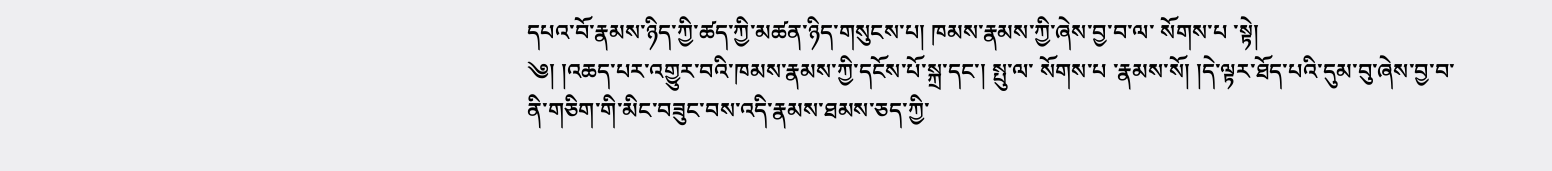དཔའ་བོ་རྣམས་ཉིད་ཀྱི་ཚད་ཀྱི་མཚན་ཉིད་གསུངས་པ། ཁམས་རྣམས་ཀྱི་ཞེས་བྱ་བ་ལ་ སོགས་པ ་སྟེ།
༄། །འཆད་པར་འགྱུར་བའི་ཁམས་རྣམས་ཀྱི་དངོས་པོ་སྐྲ་དང་། སྤུ་ལ་ སོགས་པ ་རྣམས་སོ། །དེ་ལྟར་ཐོད་པའི་དུམ་བུ་ཞེས་བྱ་བ་ནི་གཅིག་གི་མིང་བཟུང་བས་འདི་རྣམས་ཐམས་ཅད་ཀྱི་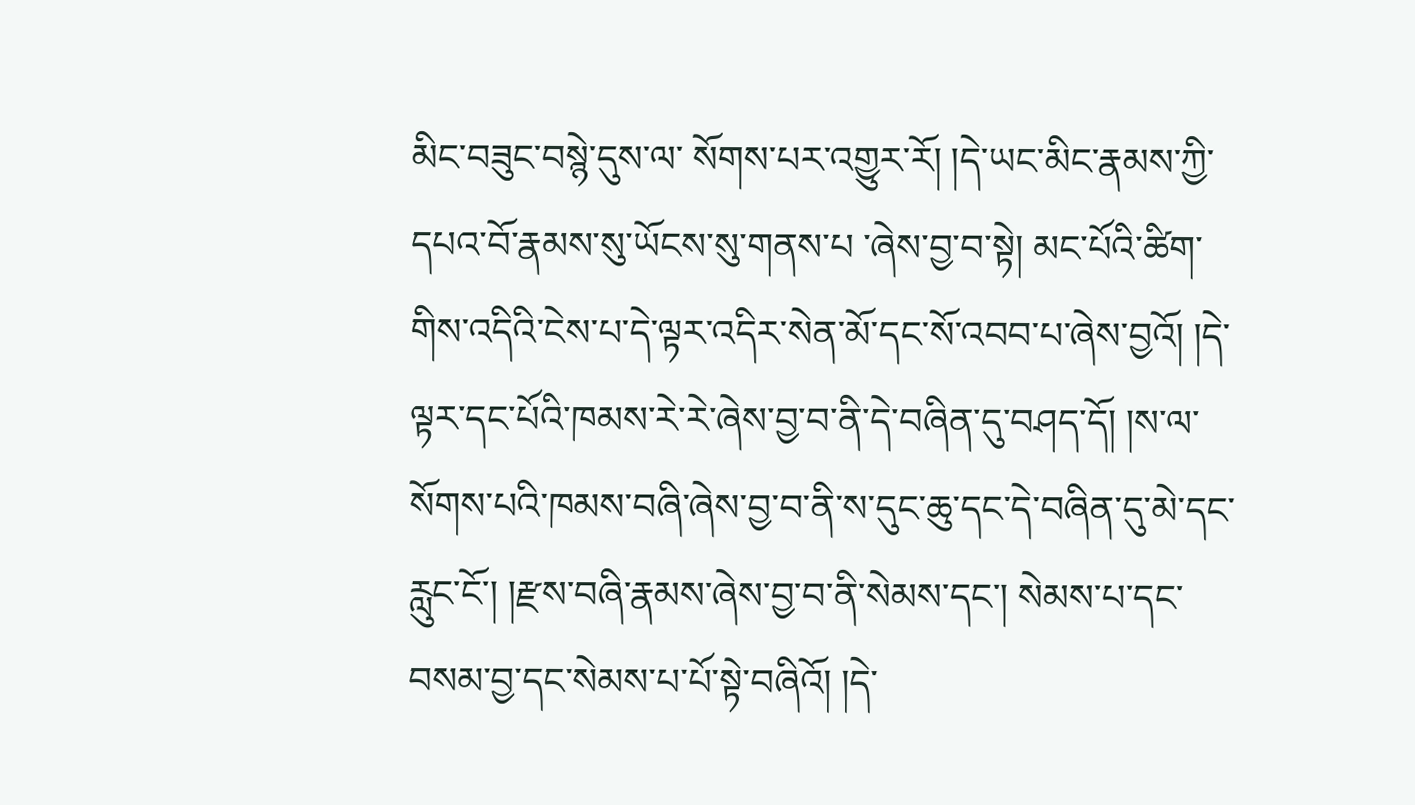མིང་བཟུང་བསྙེ་དུས་ལ་ སོགས་པར་འགྱུར་རོ། །དེ་ཡང་མིང་རྣམས་ཀྱི་དཔའ་བོ་རྣམས་སུ་ཡོངས་སུ་གནས་པ ་ཞེས་བྱ་བ་སྟེ། མང་པོའི་ཚིག་གིས་འདིའི་ངེས་པ་དེ་ལྟར་འདིར་སེན་མོ་དང་སོ་འབབ་པ་ཞེས་བྱའོ། །དེ་ལྟར་དང་པོའི་ཁམས་རེ་རེ་ཞེས་བྱ་བ་ནི་དེ་བཞིན་དུ་བཤད་དོ། །ས་ལ་སོགས་པའི་ཁམས་བཞི་ཞེས་བྱ་བ་ནི་ས་དུང་ཆུ་དང་དེ་བཞིན་དུ་མེ་དང་རླུང་ངོ་། །རྫས་བཞི་རྣམས་ཞེས་བྱ་བ་ནི་སེམས་དང་། སེམས་པ་དང་བསམ་བྱ་དང་སེམས་པ་པོ་སྟེ་བཞིའོ། །དེ་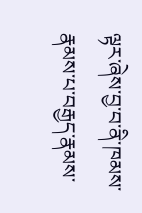ལྟར་ཞེས་བྱ་བ་ནི་ཁམས་རྣམས་པ་བརྒྱད་རྣམས་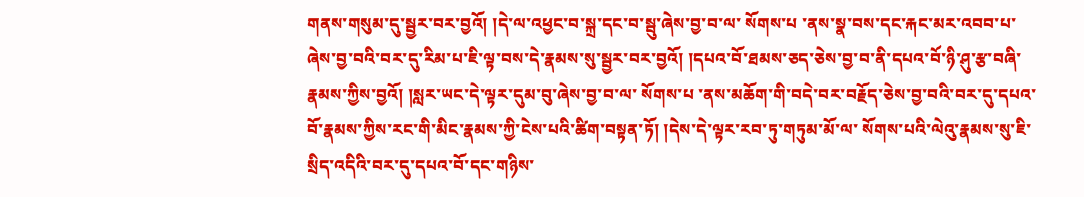གནས་གསུམ་དུ་སྦྱར་བར་བྱའོ། །དེ་ལ་འཕྱང་བ་སྐྲ་དང་བ་སྦུ་ཞེས་བྱ་བ་ལ་ སོགས་པ ་ནས་སྣ་བས་དང་རྐང་མར་འབབ་པ་ཞེས་བྱ་བའི་བར་དུ་རིམ་པ་ཇི་ལྟ་བས་དེ་རྣམས་སུ་སྦྱར་བར་བྱའོ། །དཔའ་བོ་ཐམས་ཅད་ཅེས་བྱ་བ་ནི་དཔའ་བོ་ཉི་ཤུ་རྩ་བཞི་རྣམས་ཀྱིས་བྱའོ། །སླར་ཡང་དེ་ལྟར་དུམ་བུ་ཞེས་བྱ་བ་ལ་ སོགས་པ ་ནས་མཆོག་གི་བདེ་བར་བརྗོད་ཅེས་བྱ་བའི་བར་དུ་དཔའ་བོ་རྣམས་ཀྱིས་རང་གི་མིང་རྣམས་ཀྱི་ངེས་པའི་ཚིག་བསྟན་ཏོ། །དེས་དེ་ལྟར་རབ་ཏུ་གཏུམ་མོ་ལ་ སོགས་པའི་ལེའུ་རྣམས་སུ་ཇི་སྲིད་འདིའི་བར་དུ་དཔའ་བོ་དང་གཉིས་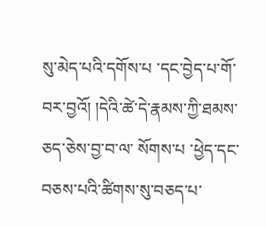སུ་མེད་པའི་དགོས་པ ་དང་བྱེད་པ་གོ་བར་བྱའོ། །དེའི་ཚེ་དེ་རྣམས་ཀྱི་ཐམས་ཅད་ཅེས་བྱ་བ་ལ་ སོགས་པ ་ཕྱེད་དང་བཅས་པའི་ཚིགས་སུ་བཅད་པ་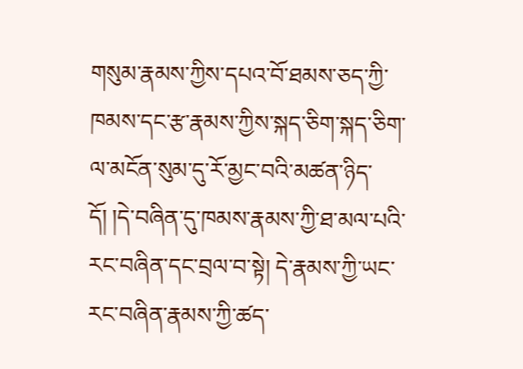གསུམ་རྣམས་ཀྱིས་དཔའ་བོ་ཐམས་ཅད་ཀྱི་ཁམས་དང་རྩ་རྣམས་ཀྱིས་སྐད་ཅིག་སྐད་ཅིག་ལ་མངོན་སུམ་དུ་རོ་མྱང་བའི་མཚན་ཉིད་དོ། །དེ་བཞིན་དུ་ཁམས་རྣམས་ཀྱི་ཐ་མལ་པའི་རང་བཞིན་དང་བྲལ་བ་སྟེ། དེ་རྣམས་ཀྱི་ཡང་རང་བཞིན་རྣམས་ཀྱི་ཚད་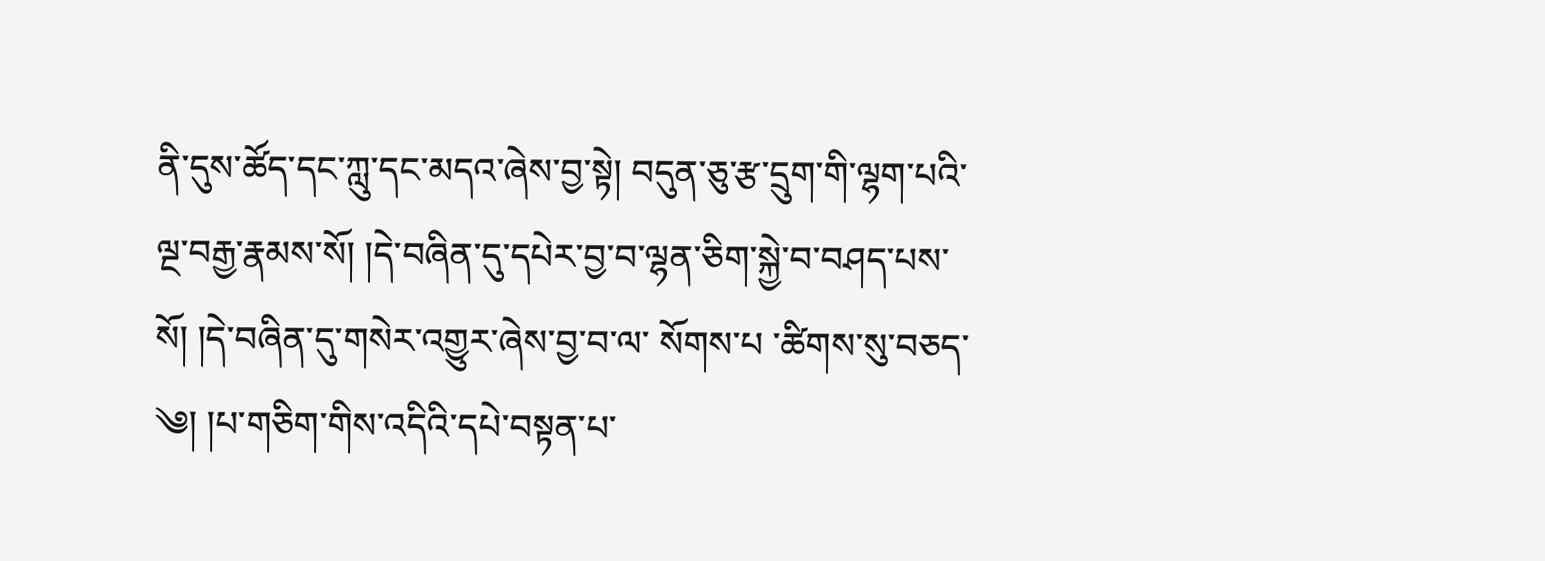ནི་དུས་ཚོད་དང་ཀླུ་དང་མདའ་ཞེས་བྱ་སྟེ། བདུན་ཅུ་རྩ་དྲུག་གི་ལྷག་པའི་ལྔ་བརྒྱ་རྣམས་སོ། །དེ་བཞིན་དུ་དཔེར་བྱ་བ་ལྷན་ཅིག་སྐྱེ་བ་བཤད་པས་སོ། །དེ་བཞིན་དུ་གསེར་འགྱུར་ཞེས་བྱ་བ་ལ་ སོགས་པ ་ཚིགས་སུ་བཅད་
༄། །པ་གཅིག་གིས་འདིའི་དཔེ་བསྟན་པ་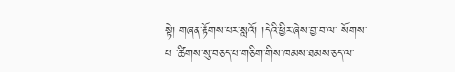སྟེ། གཞན་རྟོགས་པར་སླའོ། །དེའི་ཕྱིར་ཞེས་བྱ་བ་ལ་ སོགས་པ ་ཚིགས་སུ་བཅད་པ་གཅིག་གིས་ཁམས་ཐམས་ཅད་ལ་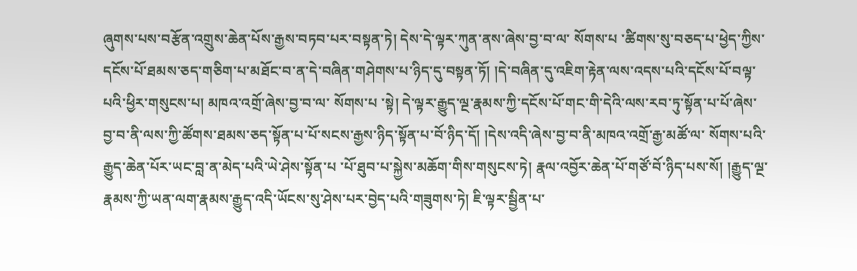ཞུགས་པས་བརྩོན་འགྲུས་ཆེན་པོས་རྒྱས་བཏབ་པར་བསྟན་ཏེ། དེས་དེ་ལྟར་ཀུན་ནས་ཞེས་བྱ་བ་ལ་ སོགས་པ ་ཚིགས་སུ་བཅད་པ་ཕྱེད་ཀྱིས་དངོས་པོ་ཐམས་ཅད་གཅིག་པ་མཐོང་བ་ན་དེ་བཞིན་གཤེགས་པ་ཉིད་དུ་བསྟན་ཏོ། །དེ་བཞིན་དུ་འཇིག་རྟེན་ལས་འདས་པའི་དངོས་པོ་བལྟ་པའི་ཕྱིར་གསུངས་པ། མཁའ་འགྲོ་ཞེས་བྱ་བ་ལ་ སོགས་པ ་སྟེ། དེ་ལྟར་རྒྱུད་ལྔ་རྣམས་ཀྱི་དངོས་པོ་གང་གི་དེའི་ལས་རབ་ཏུ་སྟོན་པ་པོ་ཞེས་བྱ་བ་ནི་ལས་ཀྱི་ཚོགས་ཐམས་ཅད་སྟོན་པ་པོ་སངས་རྒྱས་ཉིད་སྟོན་པ་བོ་ཉིད་དོ། །དེས་འདི་ཞེས་བྱ་བ་ནི་མཁའ་འགྲོ་རྒྱ་མཚོ་ལ་ སོགས་པའི་རྒྱུད་ཆེན་པོར་ཡང་བླ་ན་མེད་པའི་ཡེ་ཤེས་སྟོན་པ ་པོ་ཐུབ་པ་སྐྱེས་མཆོག་གིས་གསུངས་ཏེ། རྣལ་འབྱོར་ཆེན་པོ་གཙོ་བོ་ཉིད་པས་སོ། །རྒྱུད་ལྔ་རྣམས་ཀྱི་ཡན་ལག་རྣམས་རྒྱུད་འདི་ཡོངས་སུ་ཤེས་པར་བྱེད་པའི་གཟུགས་ཏེ། ཇི་ལྟར་སྦྱིན་པ་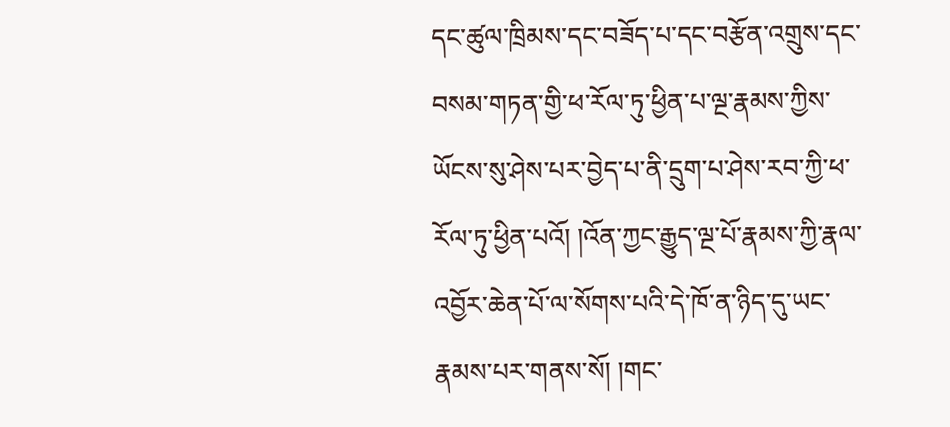དང་ཚུལ་ཁྲིམས་དང་བཟོད་པ་དང་བརྩོན་འགྲུས་དང་བསམ་གཏན་གྱི་ཕ་རོལ་ཏུ་ཕྱིན་པ་ལྔ་རྣམས་ཀྱིས་ཡོངས་སུ་ཤེས་པར་བྱེད་པ་ནི་དྲུག་པ་ཤེས་རབ་ཀྱི་ཕ་རོལ་ཏུ་ཕྱིན་པའོ། །འོན་ཀྱང་རྒྱུད་ལྔ་པོ་རྣམས་ཀྱི་རྣལ་འབྱོར་ཆེན་པོ་ལ་སོགས་པའི་དེ་ཁོ་ན་ཉིད་དུ་ཡང་རྣམས་པར་གནས་སོ། །གང་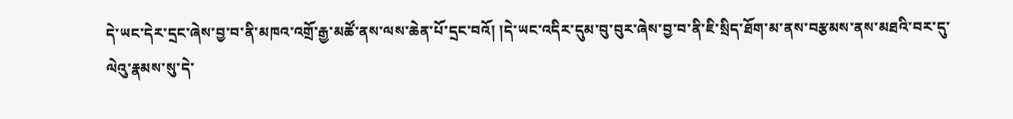དེ་ཡང་དེར་དྲང་ཞེས་བྱ་བ་ནི་མཁའ་འགྲོ་རྒྱ་མཚོ་ནས་ལས་ཆེན་པོ་དྲང་བའོ། །དེ་ཡང་འདིར་དུམ་བུ་བུར་ཞེས་བྱ་བ་ནི་ཇི་སྲིད་ཐོག་མ་ནས་བརྩམས་ནས་མཐའི་བར་དུ་ལེའུ་རྣམས་སུ་དེ་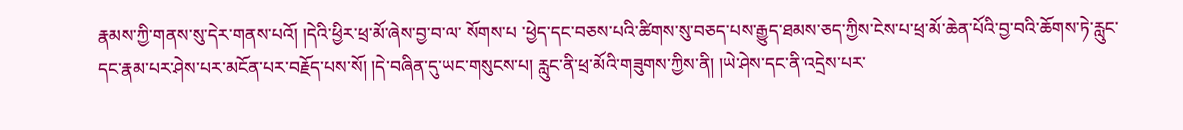རྣམས་ཀྱི་གནས་སུ་དེར་གནས་པའོ། །དེའི་ཕྱིར་ཕྲ་མོ་ཞེས་བྱ་བ་ལ་ སོགས་པ ་ཕྱེད་དང་བཅས་པའི་ཚིགས་སུ་བཅད་པས་རྒྱུད་ཐམས་ཅད་ཀྱིས་ངེས་པ་ཕྲ་མོ་ཆེན་པོའི་བྱ་བའི་ཆོགས་ཏེ་རླུང་དང་རྣམ་པར་ཤེས་པར་མངོན་པར་བརྗོད་པས་སོ། །དེ་བཞིན་དུ་ཡང་གསུངས་པ། རླུང་ནི་ཕྲ་མོའི་གཟུགས་ཀྱིས་ནི། །ཡེ་ཤེས་དང་ནི་འདྲེས་པར་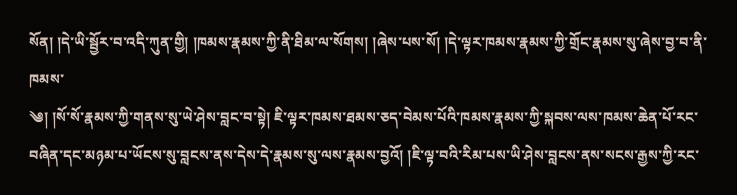སོན། །དེ་ཡི་སྦྱོར་བ་འདི་ཀུན་གྱི། །ཁམས་རྣམས་ཀྱི་ནི་ཐིམ་ལ་སོགས། །ཞེས་པས་སོ། །དེ་ལྟར་ཁམས་རྣམས་ཀྱི་གྲོང་རྣམས་སུ་ཞེས་བྱ་བ་ནི་ཁམས་
༄། །སོ་སོ་རྣམས་ཀྱི་གནས་སུ་ཡེ་ཤེས་བླང་བ་སྟེ། ཇི་ལྟར་ཁམས་ཐམས་ཅད་བེམས་པོའི་ཁམས་རྣམས་ཀྱི་སྐབས་ལས་ཁམས་ཆེན་པོ་རང་བཞིན་དང་མཉམ་པ་ཡོངས་སུ་བླངས་ནས་དེས་དེ་རྣམས་སུ་ལས་རྣམས་བྱའོ། །ཇི་ལྟ་བའི་རིམ་པས་ཡི་ཤེས་བླངས་ནས་སངས་རྒྱས་ཀྱི་རང་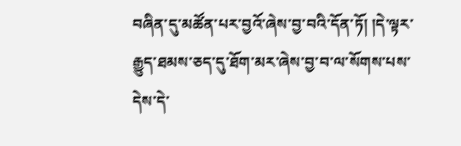བཞིན་དུ་མཚོན་པར་བྱའོ་ཞེས་བྱ་བའི་དོན་ཏོ། །དེ་ལྟར་རྒྱུད་ཐམས་ཅད་དུ་ཐོག་མར་ཞེས་བྱ་བ་ལ་སོགས་པས་དེས་དེ་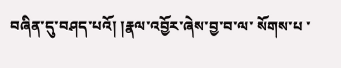བཞིན་དུ་བཤད་པའོ། །རྣལ་འབྱོར་ཞེས་བྱ་བ་ལ་ སོགས་པ ་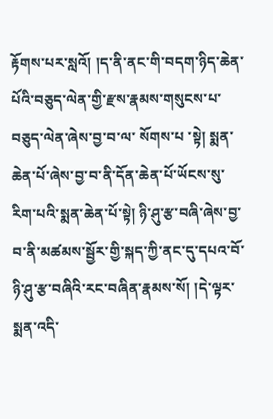རྟོགས་པར་སླའོ། །ད་ནི་ནང་གི་བདག་ཉིད་ཆེན་པོའི་བཅུད་ལེན་གྱི་རྫས་རྣམས་གསུངས་པ་བཅུད་ལེན་ཞེས་བྱ་བ་ལ་ སོགས་པ ་སྟེ། སྨན་ཆེན་པོ་ཞེས་བྱ་བ་ནི་དོན་ཆེན་པོ་ཡོངས་སུ་རིག་པའི་སྨན་ཆེན་པོ་སྟེ། ཉི་ཤུ་རྩ་བཞི་ཞེས་བྱ་བ་ནི་མཚམས་སྦྱོར་གྱི་སྐད་ཀྱི་ནང་དུ་དཔའ་བོ་ཉི་ཤུ་རྩ་བཞིའི་རང་བཞིན་རྣམས་སོ། །དེ་ལྟར་སྨན་འདི་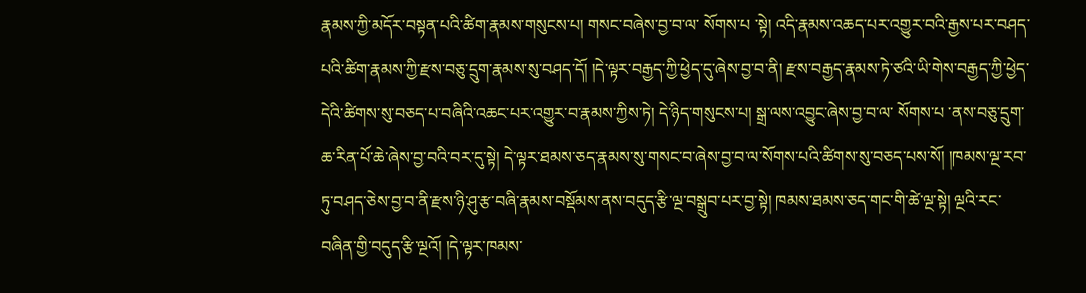རྣམས་ཀྱི་མདོར་བསྟན་པའི་ཚིག་རྣམས་གསུངས་པ། གསང་བཞེས་བྱ་བ་ལ་ སོགས་པ ་སྟེ། འདི་རྣམས་འཆད་པར་འགྱུར་བའི་རྒྱས་པར་བཤད་པའི་ཚིག་རྣམས་ཀྱི་རྫས་བཅུ་དྲུག་རྣམས་སུ་བཤད་དོ། །དེ་ལྟར་བརྒྱད་ཀྱི་ཕྱེད་དུ་ཞེས་བྱ་བ་ནི། རྫས་བརྒྱད་རྣམས་ཏེ་ཙའི་ཡི་གེས་བརྒྱད་ཀྱི་ཕྱེད་དེའི་ཚིགས་སུ་བཅད་པ་བཞིའི་འཆང་པར་འགྱུར་བ་རྣམས་ཀྱིས་ཏེ། དེ་ཉིད་གསུངས་པ། སྒྲ་ལས་འབྱུང་ཞེས་བྱ་བ་ལ་ སོགས་པ ་ནས་བཅུ་དྲུག་ཆ་རིན་པོ་ཆེ་ཞེས་བྱ་བའི་བར་དུ་སྟེ། དེ་ལྟར་ཐམས་ཅད་རྣམས་སུ་གསང་བ་ཞེས་བྱ་བ་ལ་སོགས་པའི་ཚིགས་སུ་བཅད་པས་སོ། །ཁམས་ལྔ་རབ་ཏུ་བཤད་ཅེས་བྱ་བ་ནི་རྫས་ཉི་ཤུ་རྩ་བཞི་རྣམས་བསྡོམས་ནས་བདུད་རྩི་ལྔ་བསྒྲུབ་པར་བྱ་སྟེ། ཁམས་ཐམས་ཅད་གང་གི་ཚེ་ལྔ་སྟེ། ལྔའི་རང་བཞིན་གྱི་བདུད་རྩི་ལྔའོ། །དེ་ལྟར་ཁམས་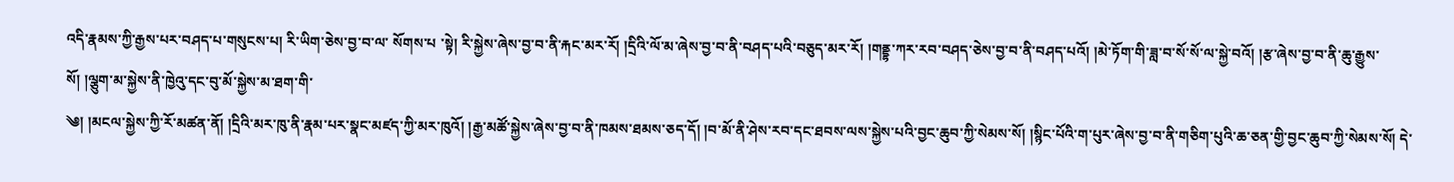འདི་རྣམས་ཀྱི་རྒྱས་པར་བཤད་པ་གསུངས་པ། རི་ཡིག་ཅེས་བྱ་བ་ལ་ སོགས་པ ་སྟེ། རི་སྐྱེས་ཞེས་བྱ་བ་ནི་རྐང་མར་རོ། །དྲིའི་ལོ་མ་ཞེས་བྱ་བ་ནི་བཤད་པའི་བཅུད་མར་རོ། །གནྡྷ་ཀར་རབ་བཤད་ཅེས་བྱ་བ་ནི་བཤད་པའོ། །མེ་ཏོག་གི་ཟླ་བ་སོ་སོ་ལ་སྐྱེ་བའོ། །རྩ་ཞེས་བྱ་བ་ནི་ཆུ་རྒྱུས་སོ། །ལྕུག་མ་སྐྱེས་ནི་ཁྱེའུ་དང་བུ་མོ་སྐྱེས་མ་ཐག་གི་
༄། །མངལ་སྐྱེས་ཀྱི་རོ་མཚན་ནོ། །དྲིའི་མར་ཁུ་ནི་རྣམ་པར་སྣང་མཛད་ཀྱི་མར་ཁུའོ། །རྒྱ་མཚོ་སྐྱེས་ཞེས་བྱ་བ་ནི་ཁམས་ཐམས་ཅད་དོ། །བ་མོ་ནི་ཤེས་རབ་དང་ཐབས་ལས་སྐྱེས་པའི་བྱང་ཆུབ་ཀྱི་སེམས་སོ། །སྙིང་པོའི་ག་པུར་ཞེས་བྱ་བ་ནི་གཅིག་པུའི་ཆ་ཅན་གྱི་བྱང་ཆུབ་ཀྱི་སེམས་སོ། དེ་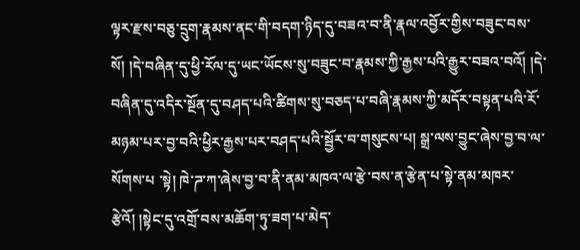ལྟར་རྫས་བཅུ་དྲུག་རྣམས་ནང་གི་བདག་ཉིད་དུ་བཟའ་བ་ནི་རྣལ་འབྱོར་གྱིས་བཟུང་བས་སོ། །དེ་བཞིན་དུ་ཕྱི་རོལ་དུ་ཡང་ཡོངས་སུ་བཟུང་བ་རྣམས་ཀྱི་རྒྱས་པའི་རྒྱུར་བཟའ་བའོ། །དེ་བཞིན་དུ་འདིར་སྔོན་དུ་བཤད་པའི་ཚིགས་སུ་བཅད་པ་བཞི་རྣམས་ཀྱི་མདོར་བསྟན་པའི་རོ་མཉམ་པར་བྱ་བའི་ཕྱིར་རྒྱས་པར་བཤད་པའི་སྦྱོར་བ་གསུངས་པ། སྒྲ་ལས་བྱུང་ཞེས་བྱ་བ་ལ་ སོགས་པ ་སྟེ། ཁེ་ཌ་ཀ་ཞེས་བྱ་བ་ནི་ནམ་མཁའ་ལ་རྩེ་བས་ན་རྩེན་པ་སྟེ་ནམ་མཁར་རྩེའོ། །སྟེང་དུ་འགྲོ་བས་མཆོག་ཏུ་ཟག་པ་མེད་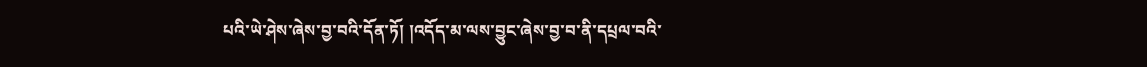པའི་ཡེ་ཤེས་ཞེས་བྱ་བའི་དོན་ཏོ། །འདོད་མ་ལས་བྱུང་ཞེས་བྱ་བ་ནི་དཔྲལ་བའི་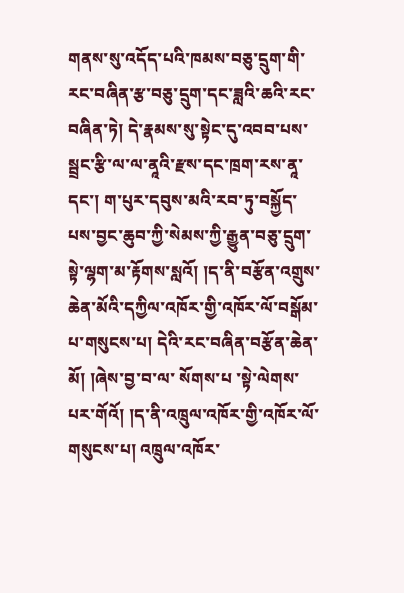གནས་སུ་འདོད་པའི་ཁམས་བཅུ་དྲུག་གི་རང་བཞིན་རྩ་བཅུ་དྲུག་དང་ཟླའི་ཆའི་རང་བཞིན་ཏེ། དེ་རྣམས་སུ་སྟེང་དུ་འབབ་པས་སྦྲང་རྩི་ལ་ལ་ནཱའི་རྫས་དང་ཁྲག་རས་ནཱ་དང་། ག་པུར་དབུས་མའི་རབ་ཏུ་བསྐྱོད་པས་བྱང་ཆུབ་ཀྱི་སེམས་ཀྱི་རྒྱུན་བཅུ་དྲུག་སྟེ་ལྷག་མ་རྟོགས་སླའོ། །ད་ནི་བརྩོན་འགྲུས་ཆེན་མོའི་དཀྱིལ་འཁོར་གྱི་འཁོར་ལོ་བསྒོམ་པ་གསུངས་པ། དེའི་རང་བཞིན་བརྩོན་ཆེན་མོ། །ཞེས་བྱ་བ་ལ་ སོགས་པ ་སྟེ་ལེགས་པར་གོའོ། །ད་ནི་འཁྲུལ་འཁོར་གྱི་འཁོར་ལོ་གསུངས་པ། འཁྲུལ་འཁོར་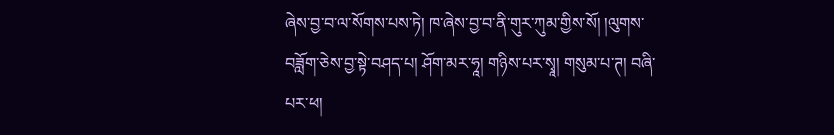ཞེས་བྱ་བ་ལ་སོགས་པས་ཏེ། ཁ་ཞེས་བྱ་བ་ནི་གུར་ཀུམ་གྱིས་སོ། །ལུགས་བཟློག་ཅེས་བྱ་སྟེ་བཤད་པ། ཤོག་མར་ཧཱ། གཉིས་པར་སྭཱ། གསུམ་པ་ཊ། བཞི་པར་ཕ།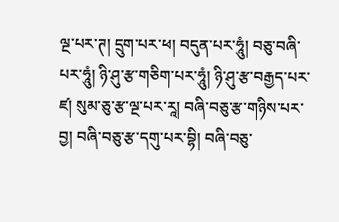ལྔ་པར་ཊ། དྲུག་པར་ཕ། བདུན་པར་ཧཱུཾ། བཅུ་བཞི་པར་ཧཱུཾ། ཉི་ཤུ་རྩ་གཅིག་པར་ཧཱུཾ། ཉི་ཤུ་རྩ་བརྒྱད་པར་ཛ། སུམ་ཅུ་རྩ་ལྔ་པར་རཱ། བཞི་བཅུ་རྩ་གཉིས་པར་བྱ། བཞི་བཅུ་རྩ་དགུ་པར་བྷི། བཞི་བཅུ་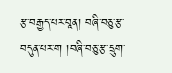རྩ་བརྒྱད་པར་བཱན། བཞི་བཅུ་རྩ་བདུན་པར་ག །བཞི་བཅུ་རྩ་དྲུག་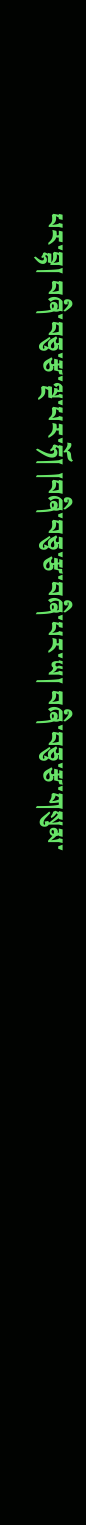པར་བྷ། བཞི་བཅུ་རྩ་ལྔ་པར་ཧོ། །བཞི་བཅུ་རྩ་བཞི་པར་ཡ། བཞི་བཅུ་རྩ་གསུམ་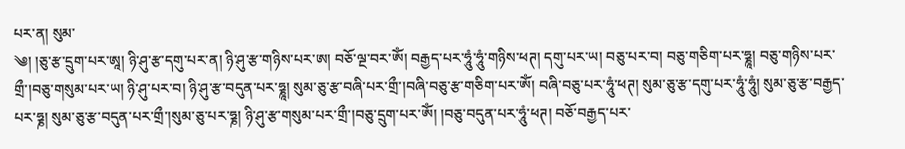པར་ན། སུམ་
༄། །ཅུ་རྩ་དྲུག་པར་ཨཱ། ཉི་ཤུ་རྩ་དགུ་པར་ན། ཉི་ཤུ་རྩ་གཉིས་པར་ཨ། བཅོ་ལྔ་བར་ཨོཾ། བརྒྱད་པར་ཧཱུཾ་ཧཱུཾ་གཉིས་ཕཊ། དགུ་པར་ཡ། བཅུ་པར་བ། བཅུ་གཅིག་པར་ཧྞཱ། བཅུ་གཉིས་པར་གྲྀ་།བཅུ་གསུམ་པར་ཡ། ཉི་ཤུ་པར་བ། ཉི་ཤུ་རྩ་བདུན་པར་ཧྞཱ། སུམ་ཅུ་རྩ་བཞི་པར་གྲྀ་།བཞི་བཅུ་རྩ་གཅིག་པར་ཨོཾ། བཞི་བཅུ་པར་ཧཱུཾ་ཕཊ། སུམ་ཅུ་རྩ་དགུ་པར་ཧཱུཾ་ཧཱུཾ། སུམ་ཅུ་རྩ་བརྒྱད་པར་ཧྞ། སུམ་ཅུ་རྩ་བདུན་པར་གྲྀ་།སུམ་ཅུ་པར་ཧྞ། ཉི་ཤུ་རྩ་གསུམ་པར་གྲྀ་།བཅུ་དྲུག་པར་ཨོཾ། །བཅུ་བདུན་པར་ཧཱུཾ་ཕཊ། བཅོ་བརྒྱད་པར་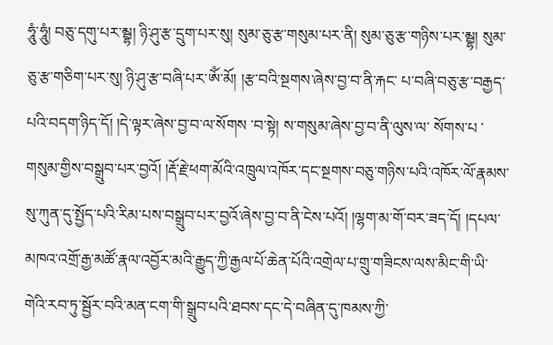ཧཱུཾ་ཧཱུཾ། བཅུ་དགུ་པར་མྦྷ། ཉི་ཤུ་རྩ་དྲུག་པར་སུ། སུམ་ཅུ་རྩ་གསུམ་པར་ནི། སུམ་ཅུ་རྩ་གཉིས་པར་མྦྷ། སུམ་ཅུ་རྩ་གཅིག་པར་སུ། ཉི་ཤུ་རྩ་བཞི་པར་ཨོཾ་མོ། །རྩ་བའི་སྔགས་ཞེས་བྱ་བ་ནི་རྐང་ པ་བཞི་བཅུ་རྩ་བརྒྱད་པའི་བདག་ཉིད་དོ། །དེ་ལྟར་ཞེས་བྱ་བ་ལ་སོགས ་བ་སྟེ། ས་གསུམ་ཞེས་བྱ་བ་ནི་ལུས་ལ་ སོགས་པ ་གསུམ་གྱིས་བསྒྲུབ་པར་བྱའོ། །རྡོ་རྗེ་ཕག་མོའི་འཁྲུལ་འཁོར་དང་སྔགས་བཅུ་གཉིས་པའི་འཁོར་ལོ་རྣམས་སུ་ཀུན་དུ་སྤྱོད་པའི་རིམ་པས་བསྒྲུབ་པར་བྱའོ་ཞེས་བྱ་བ་ནི་ངེས་པའོ། །ལྷག་མ་གོ་བར་ཟད་དོ། །དཔལ་མཁའ་འགྲོ་རྒྱ་མཚོ་རྣལ་འབྱོར་མའི་རྒྱུད་ཀྱི་རྒྱལ་པོ་ཆེན་པོའི་འགྲེལ་པ་གྲུ་གཟིངས་ལས་མིང་གི་ཡི་གེའི་རབ་ཏུ་སྦྱོར་བའི་མན་ངག་གི་སྒྲུབ་པའི་ཐབས་དང་དེ་བཞིན་དུ་ཁམས་ཀྱི་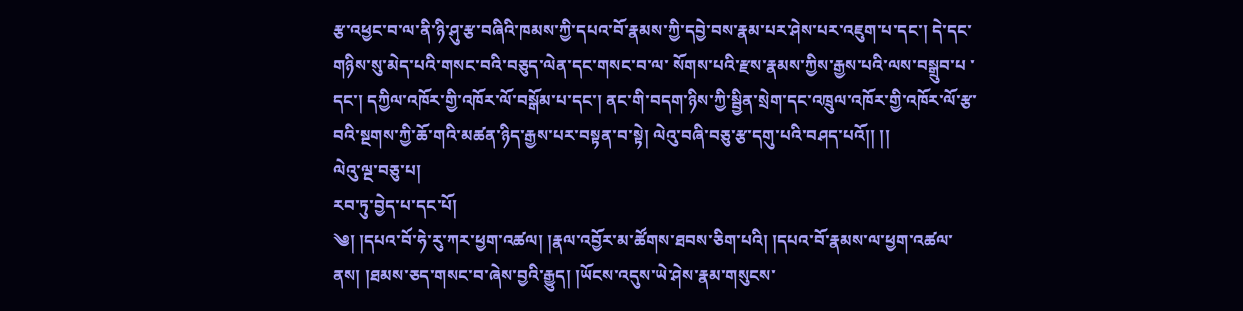རྩ་འཕྱང་བ་ལ་ནི་ཉི་ཤུ་རྩ་བཞིའི་ཁམས་ཀྱི་དཔའ་བོ་རྣམས་ཀྱི་དབྱེ་བས་རྣམ་པར་ཤེས་པར་འཇུག་པ་དང་། དེ་དང་གཉིས་སུ་མེད་པའི་གསང་བའི་བཅུད་ལེན་དང་གསང་བ་ལ་ སོགས་པའི་རྫས་རྣམས་ཀྱིས་རྒྱས་པའི་ལས་བསྒྲུབ་པ ་དང་། དཀྱིལ་འཁོར་གྱི་འཁོར་ལོ་བསྒོམ་པ་དང་། ནང་གི་བདག་ཉིས་ཀྱི་སྦྱིན་སྲེག་དང་འཁྲུལ་འཁོར་གྱི་འཁོར་ལོ་རྩ་བའི་སྔགས་ཀྱི་ཆོ་གའི་མཚན་ཉིད་རྒྱས་པར་བསྟན་བ་སྟེ། ལེའུ་བཞི་བཅུ་རྩ་དགུ་པའི་བཤད་པའོ།། །།
ལེའུ་ལྔ་བཅུ་པ།
རབ་ཏུ་བྱེད་པ་དང་པོ།
༄། །དཔའ་བོ་ཧེ་རུ་ཀར་ཕྱག་འཚལ། །རྣལ་འབྱོར་མ་ཚོགས་ཐབས་ཅིག་པའི། །དཔའ་བོ་རྣམས་ལ་ཕྱག་འཚལ་ནས། །ཐམས་ཅད་གསང་བ་ཞེས་བྱའི་རྒྱུད། །ཡོངས་འདུས་ཡེ་ཤེས་རྣམ་གསུངས་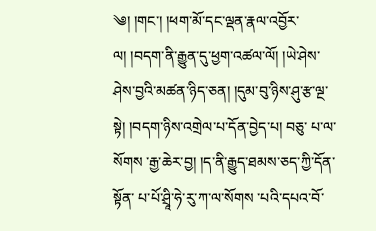༄། །གང་། །ཕག་མོ་དང་ལྡན་རྣལ་འབྱོར་ལ། །བདག་ནི་རྒྱུན་དུ་ཕྱག་འཚལ་ལོ། །ཡེ་ཤེས་ཤེས་བྱའི་མཚན་ཉིད་ཅན། །དུམ་བུ་ཉིས་ཤུ་རྩ་ལྔ་སྟེ། །བདག་ཉིས་འགྲེལ་པ་དོན་བྱེད་པ། བཅུ་ པ་ལ་སོགས ་རྒྱ་ཆེར་བྱ། །ད་ནི་རྒྱུད་ཐམས་ཅད་ཀྱི་དོན་སྟོན་ པ་པོ་ཤྲཱི་ཧེ་རུ་ཀ་ལ་སོགས ་པའི་དཔའ་བོ་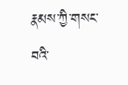རྣམས་ཀྱི་གསང་བའི་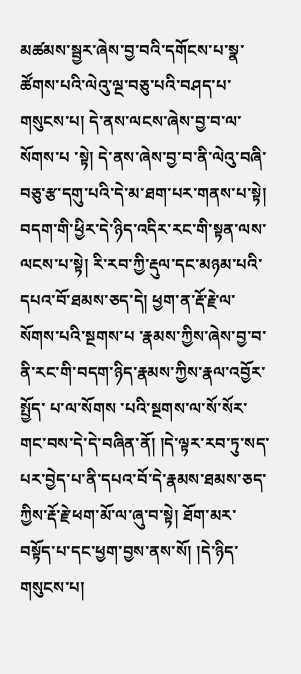མཚམས་སྦྱར་ཞེས་བྱ་བའི་དགོངས་པ་སྣ་ཚོགས་པའི་ལེའུ་ལྔ་བཅུ་པའི་བཤད་པ་གསུངས་པ། དེ་ནས་ལངས་ཞེས་བྱ་བ་ལ་ སོགས་པ ་སྟེ། དེ་ནས་ཞེས་བྱ་བ་ནི་ལེའུ་བཞི་བཅུ་རྩ་དགུ་པའི་དེ་མ་ཐག་པར་གནས་པ་སྟེ། བདག་གི་ཕྱིར་དེ་ཉིད་འདིར་རང་གི་སྟན་ལས་ལངས་པ་སྟེ། རི་རབ་ཀྱི་རྡུལ་དང་མཉམ་པའི་དཔའ་བོ་ཐམས་ཅད་དེ། ཕྱག་ན་རྡོ་རྗེ་ལ་ སོགས་པའི་སྔགས་པ ་རྣམས་ཀྱིས་ཞེས་བྱ་བ་ནི་རང་གི་བདག་ཉིད་རྣམས་ཀྱིས་རྣལ་འབྱོར་སྤྱོད་ པ་ལ་སོགས ་པའི་སྔགས་ལ་སོ་སོར་གང་བས་དེ་དེ་བཞིན་ནོ། །དེ་ལྟར་རབ་ཏུ་སད་པར་བྱེད་པ་ནི་དཔའ་བོ་དེ་རྣམས་ཐམས་ཅད་ཀྱིས་རྡོ་རྗེ་ཕག་མོ་ལ་ཞུ་བ་སྟེ། ཐོག་མར་བསྟོད་པ་དང་ཕྱག་བྱས་ནས་སོ། །དེ་ཉིད་གསུངས་པ།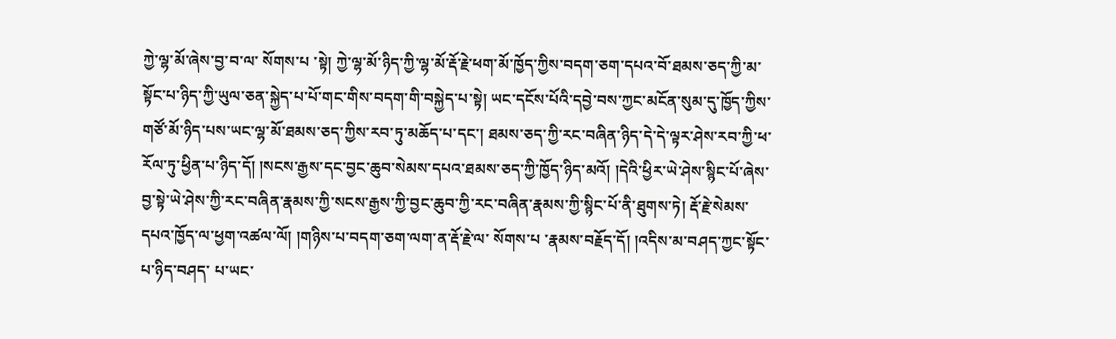ཀྱེ་ལྷ་མོ་ཞེས་བྱ་བ་ལ་ སོགས་པ ་སྟེ། ཀྱེ་ལྷ་མོ་ཉིད་ཀྱི་ལྷ་མོ་རྡོ་རྗེ་ཕག་མོ་ཁྱོད་ཀྱིས་བདག་ཅག་དཔའ་བོ་ཐམས་ཅད་ཀྱི་མ་སྟོང་པ་ཉིད་ཀྱི་ཡུལ་ཅན་སྐྱེད་པ་པོ་གང་གིས་བདག་གི་བསྐྱེད་པ་སྟེ། ཡང་དངོས་པོའི་དབྱེ་བས་ཀྱང་མངོན་སུམ་དུ་ཁྱོད་ཀྱིས་གཙོ་མོ་ཉིད་པས་ཡང་ལྷ་མོ་ཐམས་ཅད་ཀྱིས་རབ་ཏུ་མཆོད་པ་དང་། ཐམས་ཅད་ཀྱི་རང་བཞིན་ཉིད་དེ་དེ་ལྟར་ཤེས་རབ་ཀྱི་ཕ་རོལ་ཏུ་ཕྱིན་པ་ཉིད་དོ། །སངས་རྒྱས་དང་བྱང་ཆུབ་སེམས་དཔའ་ཐམས་ཅད་ཀྱི་ཁྱོད་ཉིད་མའོ། །དེའི་ཕྱིར་ཡེ་ཤེས་སྙིང་པོ་ཞེས་བྱ་སྟེ་ཡེ་ཤེས་ཀྱི་རང་བཞིན་རྣམས་ཀྱི་སངས་རྒྱས་ཀྱི་བྱང་ཆུབ་ཀྱི་རང་བཞིན་རྣམས་ཀྱི་སྙིང་པོ་ནི་ཐུགས་ཏེ། རྡོ་རྗེ་སེམས་དཔའ་ཁྱོད་ལ་ཕྱག་འཚལ་ལོ། །གཉིས་པ་བདག་ཅག་ལག་ན་རྡོ་རྗེ་ལ་ སོགས་པ ་རྣམས་བརྗོད་དོ། །འདིས་མ་བཤད་ཀྱང་སྟོང་པ་ཉིད་བཤད་ པ་ཡང་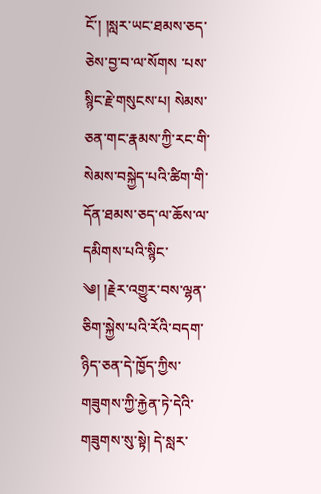ངོ་། །སླར་ཡང་ཐམས་ཅད་ཅེས་བྱ་བ་ལ་སོགས ་པས་སྙིང་རྗེ་གསུངས་པ། སེམས་ཅན་གང་རྣམས་ཀྱི་རང་གི་སེམས་བསྐྱེད་པའི་ཚིག་གི་དོན་ཐམས་ཅད་ལ་ཆོས་ལ་དམིགས་པའི་སྙིང་
༄། །རྗེར་འགྱུར་བས་ལྷན་ཅིག་སྐྱེས་པའི་རོའི་བདག་ཉིད་ཅན་དེ་ཁྱོད་ཀྱིས་གཟུགས་ཀྱི་རྐྱེན་ཏེ་དེའི་གཟུགས་སུ་སྟེ། དེ་སླར་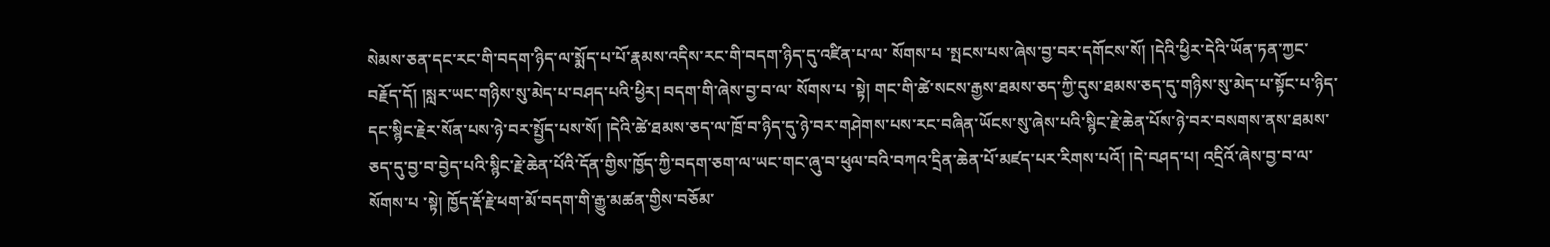སེམས་ཅན་དང་རང་གི་བདག་ཉིད་ལ་སྨོད་པ་པོ་རྣམས་འདིས་རང་གི་བདག་ཉིད་དུ་འཛིན་པ་ལ་ སོགས་པ ་སྤངས་པས་ཞེས་བྱ་བར་དགོངས་སོ། །དེའི་ཕྱིར་དེའི་ཡོན་ཏན་ཀྱང་བརྗོད་དོ། །སླར་ཡང་གཉིས་སུ་མེད་པ་བཤད་པའི་ཕྱིར། བདག་གི་ཞེས་བྱ་བ་ལ་ སོགས་པ ་སྟེ། གང་གི་ཚེ་སངས་རྒྱས་ཐམས་ཅད་ཀྱི་དུས་ཐམས་ཅད་དུ་གཉིས་སུ་མེད་པ་སྟོང་པ་ཉིད་དང་སྙིང་རྗེར་སོན་པས་ཉེ་བར་སྤྱོད་པས་སོ། །དེའི་ཚེ་ཐམས་ཅད་ལ་ཁྲོ་བ་ཉིད་དུ་ཉེ་བར་གཤེགས་པས་རང་བཞིན་ཡོངས་སུ་ཞེས་པའི་སྙིང་རྗེ་ཆེན་པོས་ཉེ་བར་བསགས་ནས་ཐམས་ཅད་དུ་བྱ་བ་བྱེད་པའི་སྙིང་རྗེ་ཆེན་པོའི་དོན་གྱིས་ཁྱོད་ཀྱི་བདག་ཅག་ལ་ཡང་གང་ཞུ་བ་ཕུལ་བའི་བཀའ་དྲིན་ཆེན་པོ་མཛད་པར་རིགས་པའོ། །དེ་བཤད་པ། འདྲིའོ་ཞེས་བྱ་བ་ལ་ སོགས་པ ་སྟེ། ཁྱོད་རྡོ་རྗེ་ཕག་མོ་བདག་གི་རྒྱུ་མཚན་གྱིས་བཅོམ་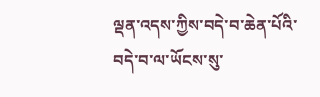ལྡན་འདས་ཀྱིས་བདེ་བ་ཆེན་པོའི་བདེ་བ་ལ་ཡོངས་སུ་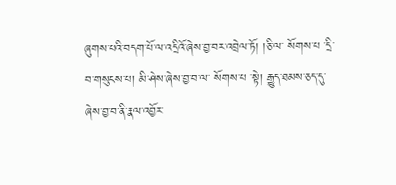ཞུགས་པའི་བདག་པོ་ལ་འདྲིའོ་ཞེས་བྱ་བར་འབྲེལ་ཏོ། །ཅི་ལ་ སོགས་པ ་དྲི་བ་གསུངས་པ། མི་ཤེས་ཞེས་བྱ་བ་ལ་ སོགས་པ ་སྟེ། རྒྱུད་ཐམས་ཅད་དུ་ཞེས་བྱ་བ་ནི་རྣལ་འབྱོར་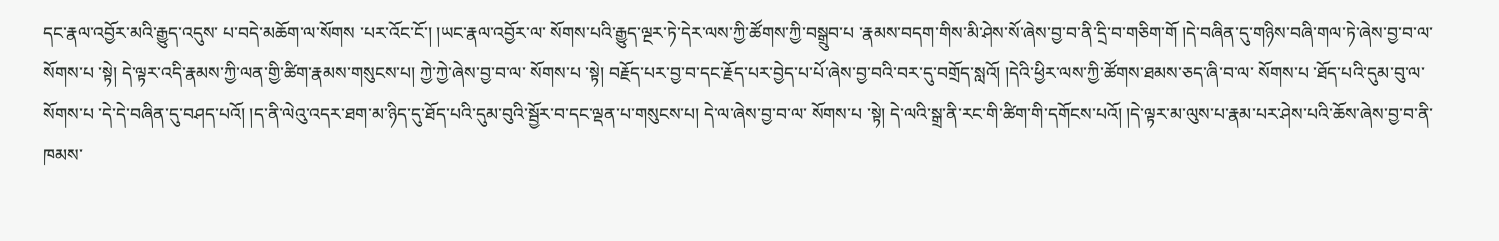དང་རྣལ་འབྱོར་མའི་རྒྱུད་འདུས་ པ་བདེ་མཆོག་ལ་སོགས ་པར་འོང་ངོ་། །ཡང་རྣལ་འབྱོར་ལ་ སོགས་པའི་རྒྱུད་ལྔར་ཏེ་དེར་ལས་ཀྱི་ཚོགས་ཀྱི་བསྒྲུབ་པ ་རྣམས་བདག་གིས་མི་ཤེས་སོ་ཞེས་བྱ་བ་ནི་དྲི་བ་གཅིག་གོ །དེ་བཞིན་དུ་གཉིས་བཞི་གལ་ཏེ་ཞེས་བྱ་བ་ལ་ སོགས་པ ་སྟེ། དེ་ལྟར་འདི་རྣམས་ཀྱི་ལན་གྱི་ཚིག་རྣམས་གསུངས་པ། ཀྱེ་ཀྱེ་ཞེས་བྱ་བ་ལ་ སོགས་པ ་སྟེ། བརྗོད་པར་བྱ་བ་དང་རྗོད་པར་བྱེད་པ་པོ་ཞེས་བྱ་བའི་བར་དུ་བགྲོད་སླའོ། །དེའི་ཕྱིར་ལས་ཀྱི་ཚོགས་ཐམས་ཅད་ཞི་བ་ལ་ སོགས་པ ་ཐོད་པའི་དུམ་བུ་ལ་ སོགས་པ ་དེ་དེ་བཞིན་དུ་བཤད་པའོ། །ད་ནི་ལེའུ་འདར་ཐག་མ་ཉིད་དུ་ཐོད་པའི་དུམ་བུའི་སྦྱོར་བ་དང་ལྡན་པ་གསུངས་པ། དེ་ལ་ཞེས་བྱ་བ་ལ་ སོགས་པ ་སྟེ། དེ་ལའི་སྒྲ་ནི་རང་གི་ཚིག་གི་དགོངས་པའོ། །དེ་ལྟར་མ་ལུས་པ་རྣམ་པར་ཤེས་པའི་ཆོས་ཞེས་བྱ་བ་ནི་ཁམས་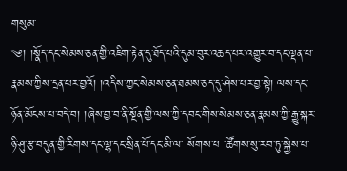གསུམ་
༄། །སྣོད་དང་སེམས་ཅན་གྱི་འཇིག་རྟེན་དུ་ཐོད་པའི་དུམ་བུར་འཆད་པར་འགྱུར་བ་དང་ལྡན་པ་རྣམས་ཀྱིས་དྲན་པར་བྱའོ། །འདིས་ཀྱང་སེམས་ཅན་ཐམས་ཅད་དུ་ཤེས་པར་བྱ་སྟེ། ལས་དང་ཉོན་མོངས་པ་བདེ་བ། །ཞེས་བྱ་བ་ནི་སྔོན་གྱི་ལས་ཀྱི་དབང་གིས་སེམས་ཅན་རྣམས་ཀྱི་རྒྱུ་སྐར་ཉི་ཤུ་རྩ་བདུན་གྱི་རིགས་དང་ལྷ་དང་སྲིན་པོ་དང་མི་ལ་ སོགས་པ ་ཚོགས་སུ་རབ་ཏུ་སྐྱེས་པ་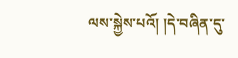ལས་སྐྱེས་པའོ། །དེ་བཞིན་དུ་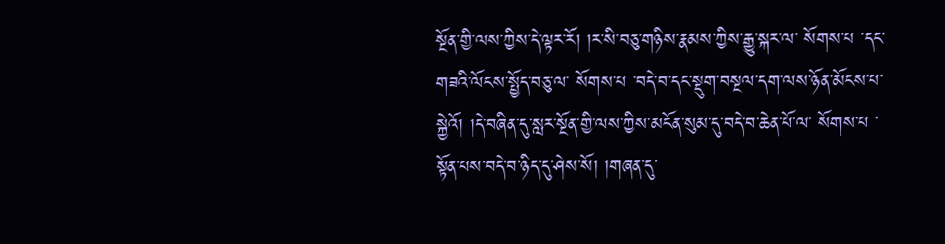སྔོན་གྱི་ལས་ཀྱིས་དེ་ལྟར་རོ། །ར་སི་བཅུ་གཉིས་རྣམས་ཀྱིས་རྒྱུ་སྐར་ལ་ སོགས་པ ་དང་གཟའི་ལོངས་སྤྱོད་བཅུ་ལ་ སོགས་པ ་བདེ་བ་དང་སྡུག་བསྔལ་དག་ལས་ཉོན་མོངས་པ་སྐྱེའོ། །དེ་བཞིན་དུ་སླར་སྔོན་གྱི་ལས་ཀྱིས་མངོན་སུམ་དུ་བདེ་བ་ཆེན་པོ་ལ་ སོགས་པ ་སྟོན་པས་བདེ་བ་ཉིད་དུ་ཤེས་སོ། །གཞན་དུ་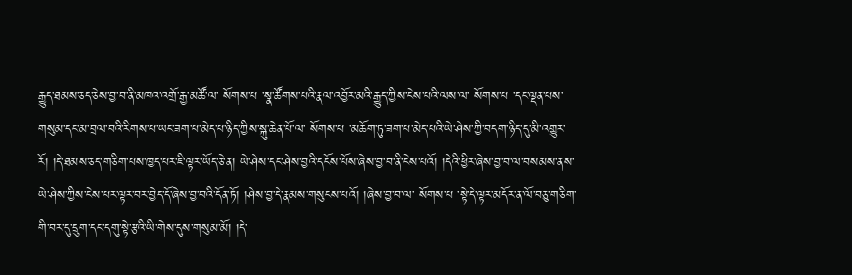རྒྱུད་ཐམས་ཅད་ཅེས་བྱ་བ་ནི་མཁའ་འགྲོ་རྒྱ་མཚོ་ལ་ སོགས་པ ་སྣ་ཚོགས་པའི་རྣལ་འབྱོར་མའི་རྒྱུད་ཀྱིས་ངེས་པའི་ལས་ལ་ སོགས་པ ་དང་ལྡན་པས་གསུམ་དང་མ་བྲལ་བའི་རིགས་པ་ཡང་ཟག་པ་མེད་པ་ཉིད་ཀྱིས་སྐུ་ཆེན་པོ་ལ་ སོགས་པ ་མཆོག་ཏུ་ཟག་པ་མེད་པའི་ཡེ་ཤེས་ཀྱི་བདག་ཉིད་དུ་མི་འགྱུར་རོ། །དེ་ཐམས་ཅད་གཅིག་པས་ཁྱད་པར་ཇི་ལྟར་ཡོད་ཅེ་ན། ཡེ་ཤེས་དང་ཤེས་བྱའི་དངོས་པོས་ཞེས་བྱ་བ་ནི་ངེས་པའོ། །དེའི་ཕྱིར་ཞེས་བྱ་བ་ལ་བསམས་ནས་ཡེ་ཤེས་ཀྱིས་ངེས་པར་ལྟར་བར་བྱེད་དོ་ཞེས་བྱ་བའི་དོན་ཏོ། །ཤེས་བྱ་དེ་རྣམས་གསུངས་པའོ། །ཞེས་བྱ་བ་ལ་ སོགས་པ ་སྟེ་དེ་ལྟར་མདོར་ན་ལོ་བཅུ་གཅིག་གི་བར་དུ་དྲུག་དང་དགུ་སྟེ་རྩའི་ཡི་གེས་དུས་གསུམ་མོ། །དེ་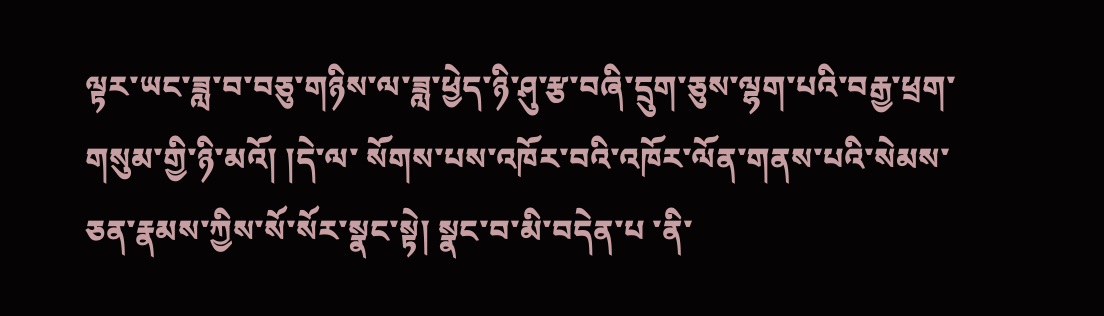ལྟར་ཡང་ཟླ་བ་བཅུ་གཉིས་ལ་ཟླ་ཕྱེད་ཉི་ཤུ་རྩ་བཞི་དྲུག་ཅུས་ལྷག་པའི་བརྒྱ་ཕྲག་གསུམ་གྱི་ཉི་མའོ། །དེ་ལ་ སོགས་པས་འཁོར་བའི་འཁོར་ལོན་གནས་པའི་སེམས་ཅན་རྣམས་ཀྱིས་སོ་སོར་སྣང་སྟེ། སྣང་བ་མི་བདེན་པ ་ནི་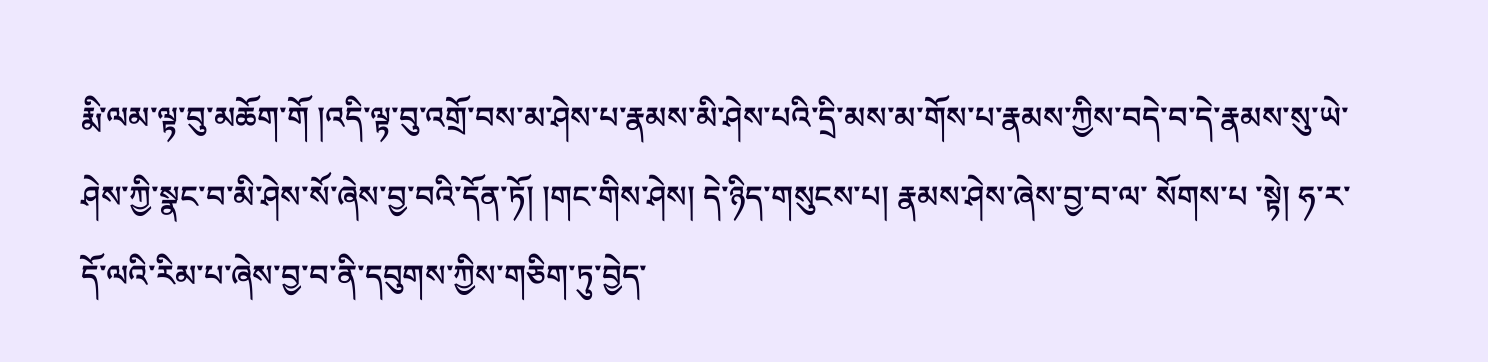རྨི་ལམ་ལྟ་བུ་མཆོག་གོ །འདི་ལྟ་བུ་འགྲོ་བས་མ་ཤེས་པ་རྣམས་མི་ཤེས་པའི་དྲི་མས་མ་གོས་པ་རྣམས་ཀྱིས་བདེ་བ་དེ་རྣམས་སུ་ཡེ་ཤེས་ཀྱི་སྣང་བ་མི་ཤེས་སོ་ཞེས་བྱ་བའི་དོན་ཏོ། །གང་གིས་ཤེས། དེ་ཉིད་གསུངས་པ། རྣམས་ཤེས་ཞེས་བྱ་བ་ལ་ སོགས་པ ་སྟེ། ཧ་ར་དོ་ལའི་རིམ་པ་ཞེས་བྱ་བ་ནི་དབུགས་ཀྱིས་གཅིག་ཏུ་བྱེད་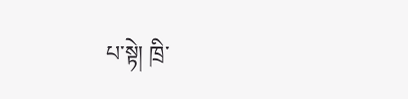པ་སྟེ། ཁྲི་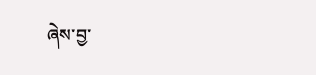ཞེས་བྱ་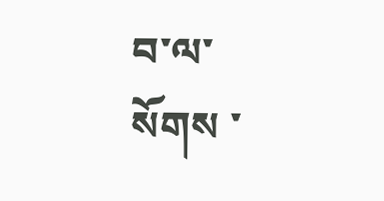བ་ལ་སོགས ་